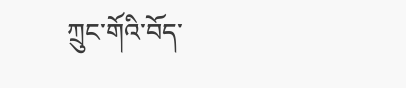ཀྲུང་གོའི་བོད་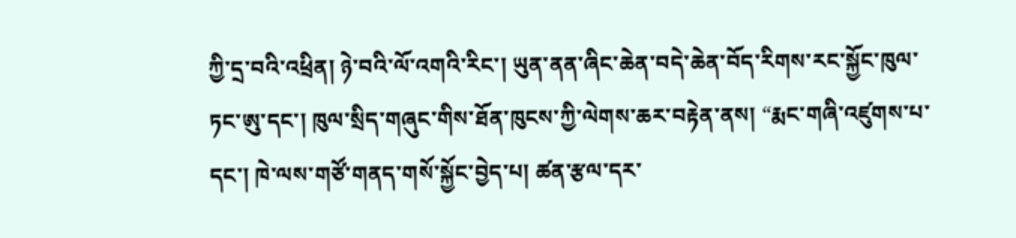ཀྱི་དྲ་བའི་འཕྲིན། ཉེ་བའི་ལོ་འགའི་རིང་། ཡུན་ནན་ཞིང་ཆེན་བདེ་ཆེན་བོད་རིགས་རང་སྐྱོང་ཁུལ་ཏང་ཨུ་དང་། ཁུལ་སྲིད་གཞུང་གིས་ཐོན་ཁུངས་ཀྱི་ལེགས་ཆར་བརྟེན་ནས། “རྨང་གཞི་འཛུགས་པ་དང་། ཁེ་ལས་གཙོ་གནད་གསོ་སྐྱོང་བྱེད་པ། ཚན་རྩལ་དར་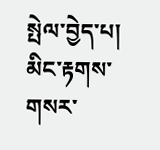སྤེལ་བྱེད་པ། མིང་རྟགས་གསར་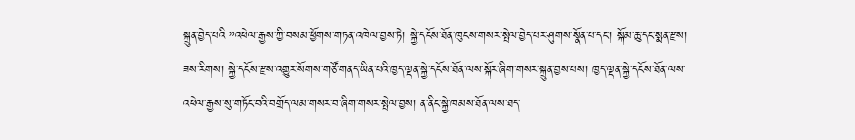སྐྲུན་བྱེད་པའི ”འཕེལ་རྒྱས་ཀྱི་བསམ་ཕྱོགས་གཏན་འཁེལ་བྱས་ཏེ། སྐྱེ་དངོས་ཐོན་ཁུངས་གསར་སྤེལ་བྱེད་པར་ཤུགས་སྣོན་པ་དང་། སྐོམ་ཆུ་དང་སྨན་རྫས། ཟས་རིགས། སྐྱེ་དངོས་རྫས་འགྱུར་སོགས་གཙོ་གནད་ཡིན་པའི་ཁྱད་ལྡན་སྐྱེ་དངོས་ཐོན་ལས་སྐོར་ཞིག་གསར་སྐྲུན་བྱས་པས། ཁྱད་ལྡན་སྐྱེ་དངོས་ཐོན་ལས་འཕེལ་རྒྱས་སུ་གཏོང་བའི་བགྲོད་ལམ་གསར་བ་ཞིག་གསར་སྤེལ་བྱས། ན་ནིང་སྐྱེ་ཁམས་ཐོན་ལས་ཐད་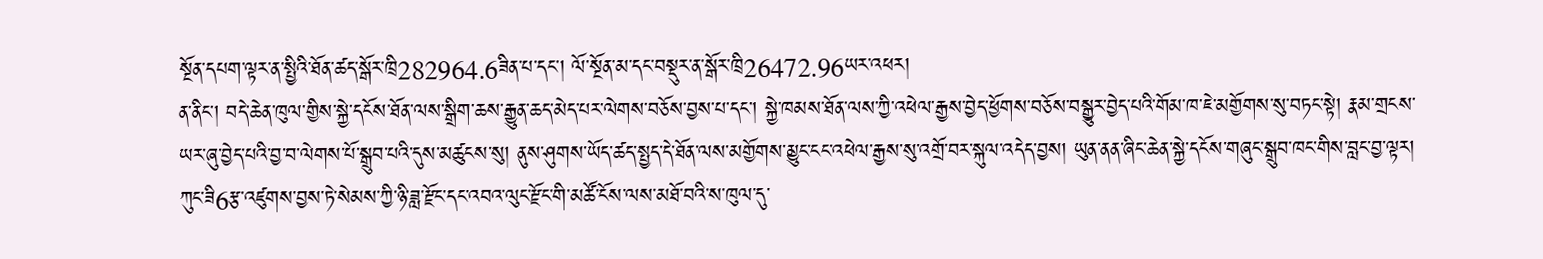སྔོན་དཔག་ལྟར་ན་སྤྱིའི་ཐོན་ཚད་སྒོར་ཁྲི282964.6ཟིན་པ་དང་། ལོ་སྔོན་མ་དང་བསྡུར་ན་སྒོར་ཁྲི26472.96ཡར་འཕར།
ན་ནིང་། བདེ་ཆེན་ཁུལ་གྱིས་སྐྱེ་དངོས་ཐོན་ལས་སྒྲིག་ཆས་རྒྱུན་ཆད་མེད་པར་ལེགས་བཅོས་བྱས་པ་དང་། སྐྱེ་ཁམས་ཐོན་ལས་ཀྱི་འཕེལ་རྒྱས་བྱེད་ཕྱོགས་བཅོས་བསྒྱུར་བྱེད་པའི་གོམ་ཁ་ཇེ་མགྱོགས་སུ་བཏང་སྟེ། རྣམ་གྲངས་ཡར་ཞུ་བྱེད་པའི་བྱ་བ་ལེགས་པོ་སྒྲུབ་པའི་དུས་མཚུངས་སུ། ནུས་ཤུགས་ཡོད་ཚད་སྤྱད་དེ་ཐོན་ལས་མགྱོགས་མྱུང་ངང་འཕེལ་རྒྱས་སུ་འགྲོ་བར་སྐུལ་འདེད་བྱས། ཡུན་ནན་ཞིང་ཆེན་སྐྱེ་དངོས་གཞུང་སྒྲུབ་ཁང་གིས་བླང་བྱ་ལྟར། ཀུང་ཟི6རྩ་འཛུགས་བྱས་ཏེ་སེམས་ཀྱི་ཉི་ཟླ་རྫོང་དང་འབའ་ལུང་རྫོང་གི་མཚོ་ངོས་ལས་མཐོ་བའི་ས་ཁུལ་དུ་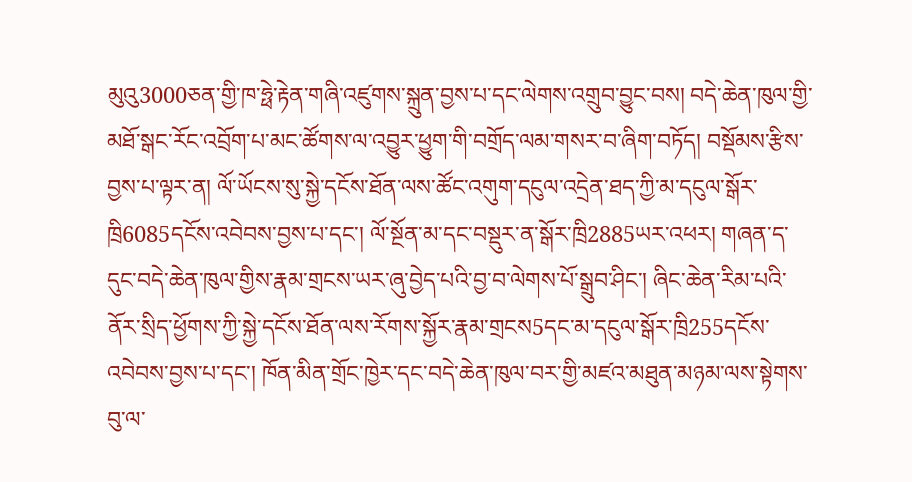མུའུ3000ཅན་གྱི་ཁ་ཧྥེ་རྟེན་གཞི་འཛུགས་སྐྲུན་བྱས་པ་དང་ལེགས་འགྲུབ་བྱུང་བས། བདེ་ཆེན་ཁུལ་གྱི་མཐོ་སྒང་རོང་འབྲོག་པ་མང་ཚོགས་ལ་འབྱུར་ཕྱུག་གི་བགྲོད་ལམ་གསར་བ་ཞིག་བཏོད། བསྡོམས་རྩིས་བྱས་པ་ལྟར་ན། ལོ་ཡོངས་སུ་སྐྱེ་དངོས་ཐོན་ལས་ཚོང་འགུག་དངུལ་འདྲེན་ཐད་ཀྱི་མ་དངུལ་སྒོར་ཁྲི6085དངོས་འབེབས་བྱས་པ་དང་། ལོ་སྔོན་མ་དང་བསྡུར་ན་སྒོར་ཁྲི2885ཡར་འཕར། གཞན་ད་དུང་བདེ་ཆེན་ཁུལ་གྱིས་རྣམ་གྲངས་ཡར་ཞུ་བྱེད་པའི་བྱ་བ་ལེགས་པོ་སྒྲུབ་ཤིང་། ཞིང་ཆེན་རིམ་པའི་ནོར་སྲིད་ཕྱོགས་ཀྱི་སྐྱེ་དངོས་ཐོན་ལས་རོགས་སྐྱོར་རྣམ་གྲངས5དང་མ་དངུལ་སྒོར་ཁྲི255དངོས་འབེབས་བྱས་པ་དང་། ཁོན་མིན་གྲོང་ཁྱེར་དང་བདེ་ཆེན་ཁུལ་བར་གྱི་མཛའ་མཐུན་མཉམ་ལས་སྟེགས་བུ་ལ་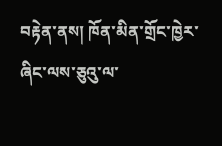བརྟེན་ནས། ཁོན་མིན་གྲོང་ཁྱེར་ཞིང་ལས་ཅུའུ་ལ་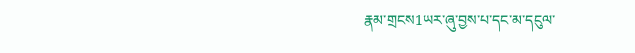རྣམ་གྲངས1ཡར་ཞུ་བྱས་པ་དང་མ་དངུལ་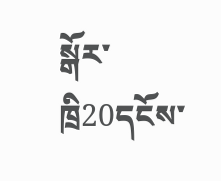སྒོར་ཁྲི20དངོས་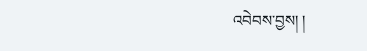འབེབས་བྱས། །